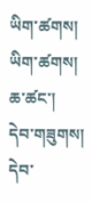ཡིག་ཚགས།
ཡིག་ཚགས། ཆ་ཚང་།
དེབ་གཟུགས།
དེབ་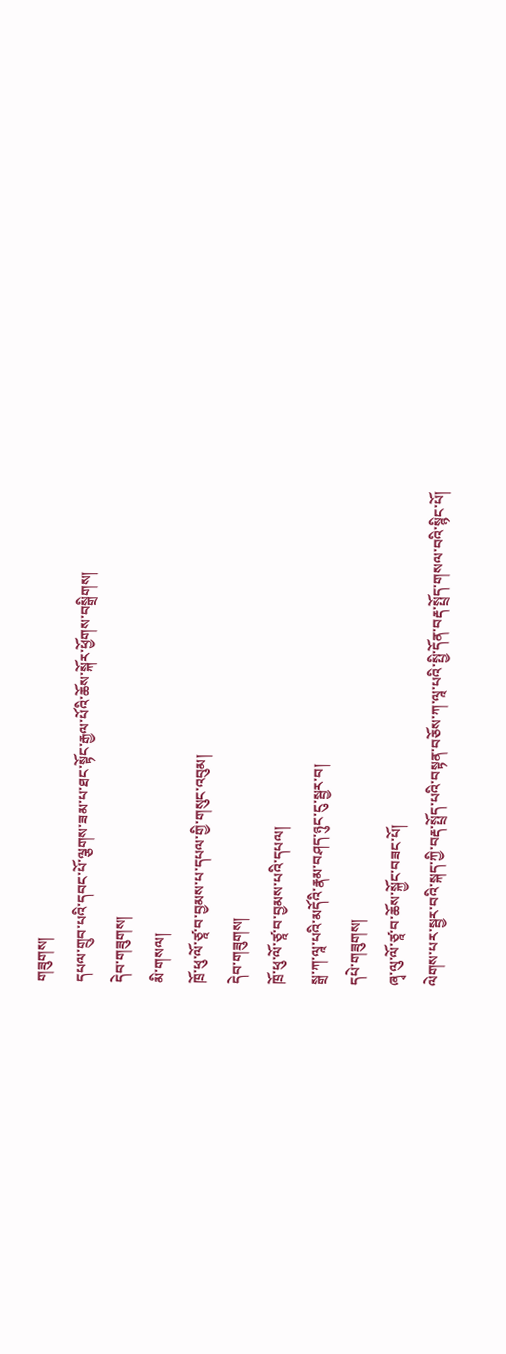གཟུགས།
དཔལ་གྲུབ་པའི་དབང་པོ་ལྕགས་ཟམ་པ་ཐང་སྟོང་རྒྱལ་པོའི་ཆོས་སྐོར་ཕྱོགས་བསྒྲིགས།
དེབ་གཟུགས།
མི་གསལ།
ཁྲོ་ཕུ་ལོ་ཙཱ་བ་བྱམས་པ་དཔལ་གྱི་གསུང་འབུམ།
དེབ་གཟུགས།
ཁྲོ་ཕུ་ལོ་ཙཱ་བ་བྱམས་པའི་དཔལ།
སྒྲ་ཀ་ལཱ་པའི་མདོའི་རྣམ་བཤད་ཉུང་ངུ་སྦྱར་བ།
དཔེ་གཟུགས།
ཞྭ་ལུ་ལོ་ཙཱ་བ་ཆོས་སྐྱོང་བཟང་པོ།
ལེགས་པར་སྦྱར་བའི་སྐད་ཀྱི་བརྡ་སྤྲོད་པའི་བསྟན་བཅོས་ཀ་ལཱ་པའི་སྤྱི་དོན་བརྡ་སྤྲོད་གསལ་བའི་སྙིང་པོ།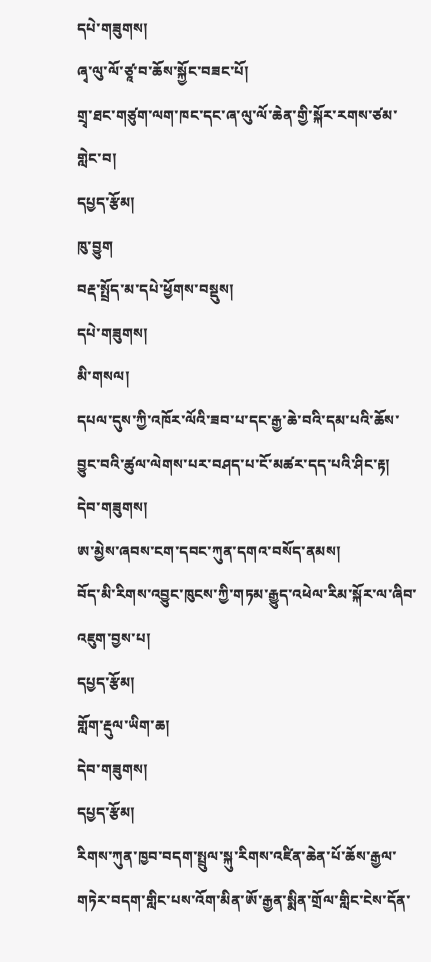དཔེ་གཟུགས།
ཞྭ་ལུ་ལོ་ཙཱ་བ་ཆོས་སྐྱོང་བཟང་པོ།
གྲྭ་ཐང་གཙུག་ལག་ཁང་དང་ཞ་ལུ་ལོ་ཆེན་གྱི་སྐོར་རགས་ཙམ་གླེང་བ།
དཔྱད་རྩོམ།
ཁུ་བྱུག
བརྡ་སྤྲོད་མ་དཔེ་ཕྱོགས་བསྡུས།
དཔེ་གཟུགས།
མི་གསལ།
དཔལ་དུས་ཀྱི་འཁོར་ལོའི་ཟབ་པ་དང་རྒྱ་ཆེ་བའི་དམ་པའི་ཆོས་བྱུང་བའི་ཚུལ་ལེགས་པར་བཤད་པ་ངོ་མཚར་དད་པའི་ཤིང་རྟ།
དེབ་གཟུགས།
ཨ་མྱེས་ཞབས་ངག་དབང་ཀུན་དགའ་བསོད་ནམས།
བོད་མི་རིགས་འབྱུང་ཁུངས་ཀྱི་གཏམ་རྒྱུད་འཕེལ་རིམ་སྐོར་ལ་ཞིབ་འཇུག་བྱས་པ།
དཔྱད་རྩོམ།
གློག་རྡུལ་ཡིག་ཆ།
དེབ་གཟུགས།
དཔྱད་རྩོམ།
རིགས་ཀུན་ཁྱབ་བདག་སྤྲུལ་སྐུ་རིགས་འཛིན་ཆེན་པོ་ཆོས་རྒྱལ་གཏེར་བདག་གླིང་པས་འོག་མིན་ཨོ་རྒྱན་སྨིན་གྲོལ་གླིང་ངེས་དོན་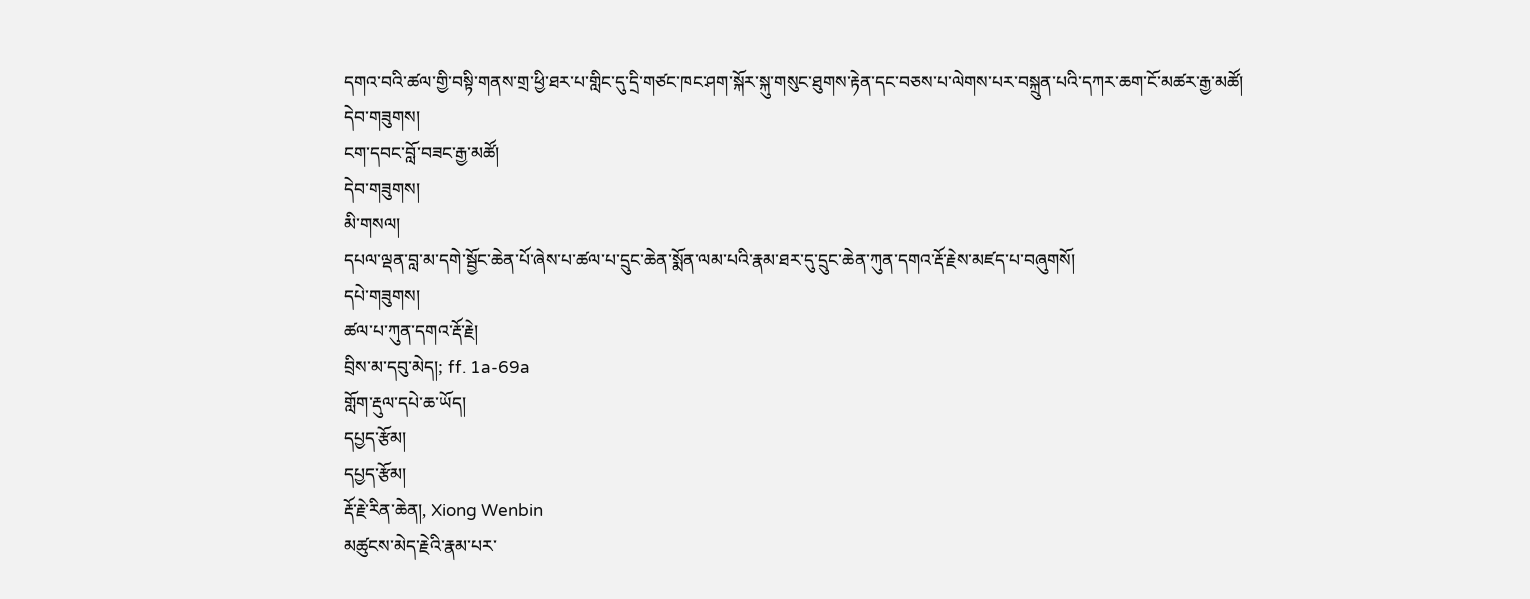དགའ་བའི་ཚལ་གྱི་བསྟི་གནས་གྲ་ཕྱི་ཐར་པ་གླིང་དུ་དྲི་གཙང་ཁང་ཤག་སྐོར་སྐུ་གསུང་ཐུགས་རྟེན་དང་བཅས་པ་ལེགས་པར་བསྐྲུན་པའི་དཀར་ཆག་ངོ་མཚར་རྒྱ་མཚོ།
དེབ་གཟུགས།
ངག་དབང་བློ་བཟང་རྒྱ་མཚོ།
དེབ་གཟུགས།
མི་གསལ།
དཔལ་ལྡན་བླ་མ་དགེ་སྦྱོང་ཆེན་པོ་ཞེས་པ་ཚལ་པ་དྲུང་ཆེན་སྨོན་ལམ་པའི་རྣམ་ཐར་དུ་དྲུང་ཆེན་ཀུན་དགའ་རྡོ་རྗེས་མཛད་པ་བཞུགསོ།
དཔེ་གཟུགས།
ཚལ་པ་ཀུན་དགའ་རྡོ་རྗེ།
བྲིས་མ་དབུ་མེད།; ff. 1a-69a
གློག་རྡུལ་དཔེ་ཆ་ཡོད།
དཔྱད་རྩོམ།
དཔྱད་རྩོམ།
རྡོ་རྗེ་རིན་ཆེན།, Xiong Wenbin
མཚུངས་མེད་རྗེའི་རྣམ་པར་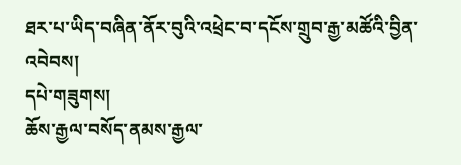ཐར་པ་ཡིད་བཞིན་ནོར་བུའི་འཕྲེང་བ་དངོས་གྲུབ་རྒྱ་མཚོའི་བྱིན་འབེབས།
དཔེ་གཟུགས།
ཆོས་རྒྱལ་བསོད་ནམས་རྒྱལ་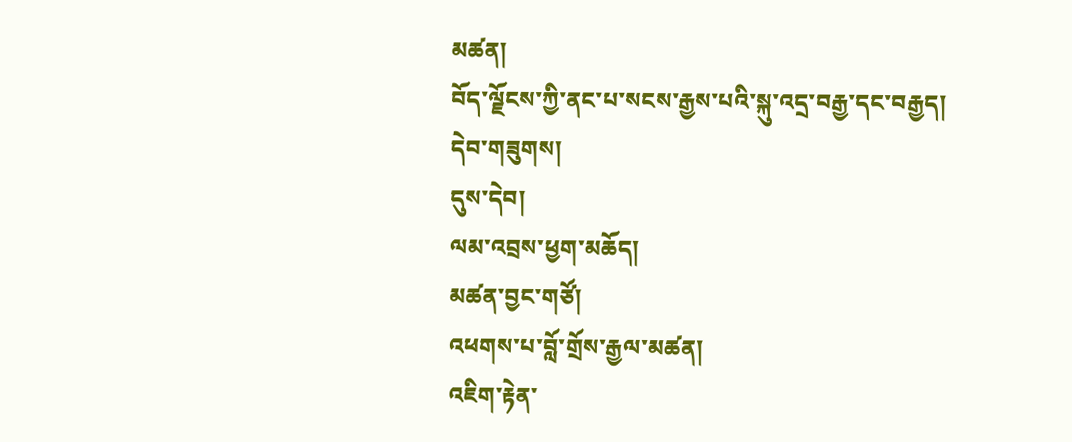མཚན།
བོད་ལྗོངས་ཀྱི་ནང་པ་སངས་རྒྱས་པའི་སྐུ་འདྲ་བརྒྱ་དང་བརྒྱད།
དེབ་གཟུགས།
དུས་དེབ།
ལམ་འབྲས་ཕྱག་མཆོད།
མཚན་བྱང་གཙོ།
འཕགས་པ་བློ་གྲོས་རྒྱལ་མཚན།
འཇིག་རྟེན་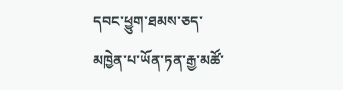དབང་ཕྱུག་ཐམས་ཅད་མཁྱེན་པ་ཡོན་ཏན་རྒྱ་མཚོ་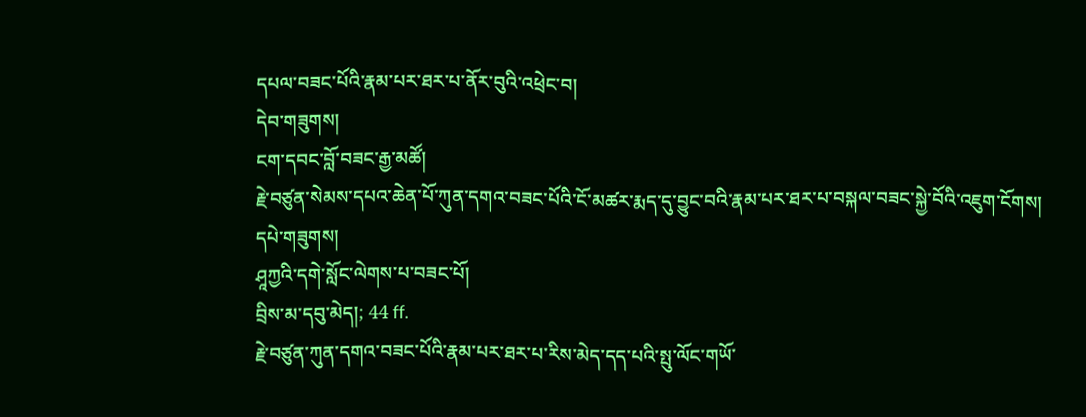དཔལ་བཟང་པོའི་རྣམ་པར་ཐར་པ་ནོར་བུའི་འཕྲེང་བ།
དེབ་གཟུགས།
ངག་དབང་བློ་བཟང་རྒྱ་མཚོ།
རྗེ་བཙུན་སེམས་དཔའ་ཆེན་པོ་ཀུན་དགའ་བཟང་པོའི་ངོ་མཚར་རྨད་དུ་བྱུང་བའི་རྣམ་པར་ཐར་པ་བསྐལ་བཟང་སྐྱེ་བོའི་འཇུག་ངོགས།
དཔེ་གཟུགས།
ཤཱཀྱའི་དགེ་སློང་ལེགས་པ་བཟང་པོ།
བྲིས་མ་དབུ་མེད།; 44 ff.
རྗེ་བཙུན་ཀུན་དགའ་བཟང་པོའི་རྣམ་པར་ཐར་པ་རིས་མེད་དད་པའི་སྤུ་ལོང་གཡོ་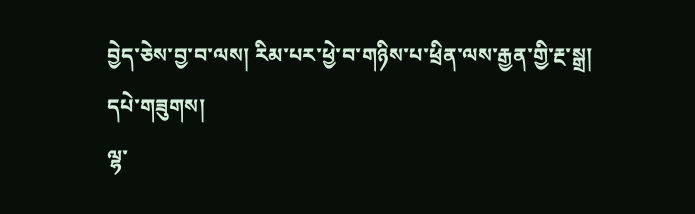བྱེད་ཅེས་བྱ་བ་ལས། རིམ་པར་ཕྱེ་བ་གཉིས་པ་ཕྲིན་ལས་རྒྱན་གྱི་རྔ་སྒྲ།
དཔེ་གཟུགས།
ལྷ་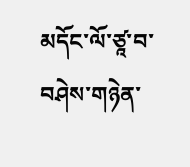མདོང་ལོ་ཙཱ་བ་བཤེས་གཉེན་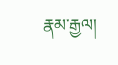རྣམ་རྒྱལ།